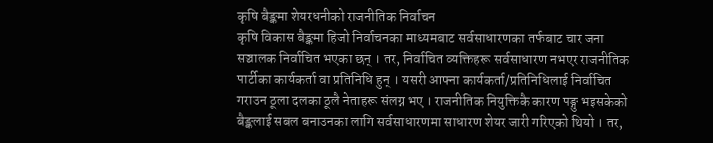कृषि बैङ्कमा शेयरधनीको राजनीतिक निर्वाचन
कृषि विकास बैङ्कमा हिजो निर्वाचनका माध्यमबाट सर्वसाधारणका तर्फबाट चार जना सञ्चालक निर्वाचित भएका छन् । तर, निर्वाचित व्यक्तिहरू सर्वसाधारण नभएर राजनीतिक पार्टीका कार्यकर्ता वा प्रतिनिधि हुन् । यसरी आफ्ना कार्यकर्ता/प्रतिनिधिलाई निर्वाचित गराउन ठूला दलका ठूलै नेताहरू संलग्न भए । राजनीतिक नियुक्तिकै कारण पङ्गु भइसकेको बैङ्कलाई सबल बनाउनका लागि सर्वसाधारणमा साधारण शेयर जारी गरिएको थियो । तर,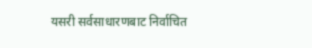यसरी सर्वसाधारणबाट निर्वाचित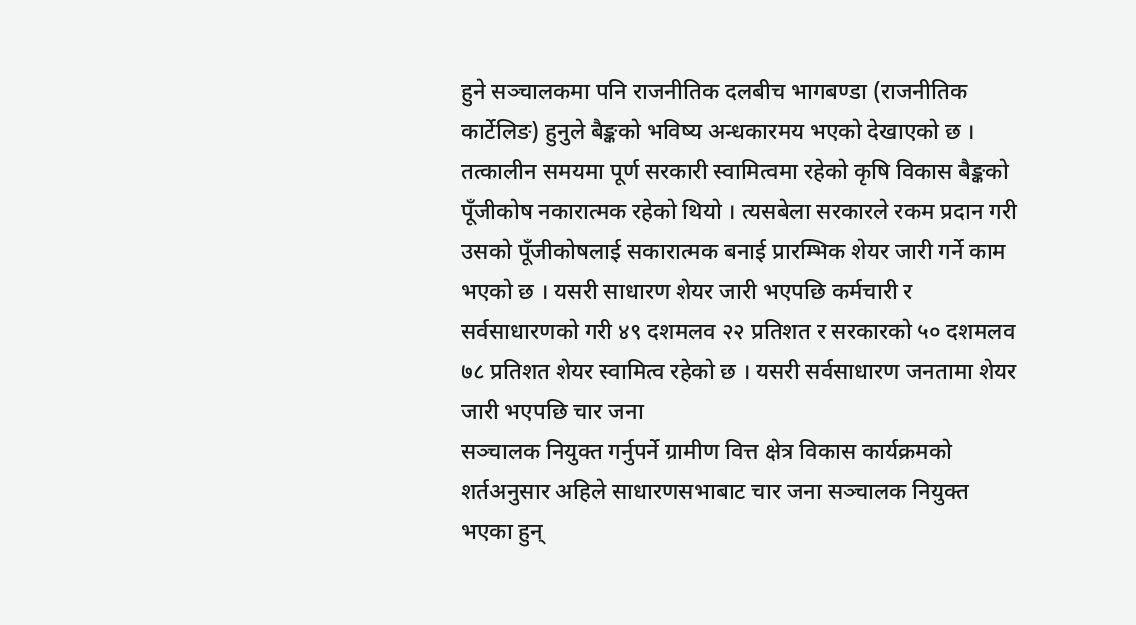हुने सञ्चालकमा पनि राजनीतिक दलबीच भागबण्डा (राजनीतिक कार्टेलिङ) हुनुले बैङ्कको भविष्य अन्धकारमय भएको देखाएको छ ।
तत्कालीन समयमा पूर्ण सरकारी स्वामित्वमा रहेको कृषि विकास बैङ्कको पूँजीकोष नकारात्मक रहेको थियो । त्यसबेला सरकारले रकम प्रदान गरी उसको पूँजीकोषलाई सकारात्मक बनाई प्रारम्भिक शेयर जारी गर्ने काम भएको छ । यसरी साधारण शेयर जारी भएपछि कर्मचारी र सर्वसाधारणको गरी ४९ दशमलव २२ प्रतिशत र सरकारको ५० दशमलव ७८ प्रतिशत शेयर स्वामित्व रहेको छ । यसरी सर्वसाधारण जनतामा शेयर जारी भएपछि चार जना
सञ्चालक नियुक्त गर्नुपर्ने ग्रामीण वित्त क्षेत्र विकास कार्यक्रमको शर्तअनुसार अहिले साधारणसभाबाट चार जना सञ्चालक नियुक्त भएका हुन्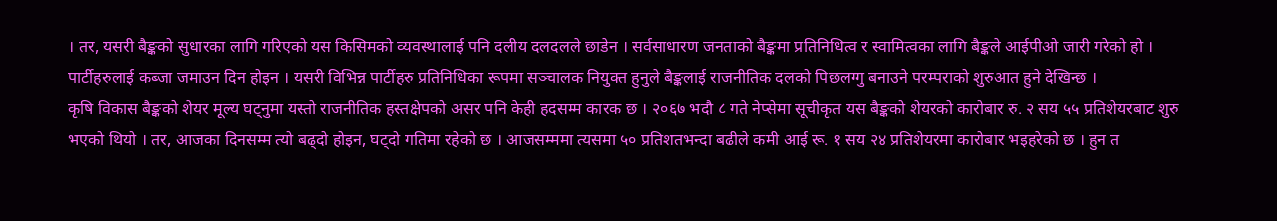। तर, यसरी बैङ्कको सुधारका लागि गरिएको यस किसिमको व्यवस्थालाई पनि दलीय दलदलले छाडेन । सर्वसाधारण जनताको बैङ्कमा प्रतिनिधित्व र स्वामित्वका लागि बैङ्कले आईपीओ जारी गरेको हो । पार्टीहरुलाई कब्जा जमाउन दिन होइन । यसरी विभिन्न पार्टीहरु प्रतिनिधिका रूपमा सञ्चालक नियुक्त हुनुले बैङ्कलाई राजनीतिक दलको पिछलग्गु बनाउने परम्पराको शुरुआत हुने देखिन्छ ।
कृषि विकास बैङ्कको शेयर मूल्य घट्नुमा यस्तो राजनीतिक हस्तक्षेपको असर पनि केही हदसम्म कारक छ । २०६७ भदौ ८ गते नेप्सेमा सूचीकृत यस बैङ्कको शेयरको कारोबार रु. २ सय ५५ प्रतिशेयरबाट शुरु भएको थियो । तर, आजका दिनसम्म त्यो बढ्दो होइन, घट्दो गतिमा रहेको छ । आजसम्ममा त्यसमा ५० प्रतिशतभन्दा बढीले कमी आई रू. १ सय २४ प्रतिशेयरमा कारोबार भइहरेको छ । हुन त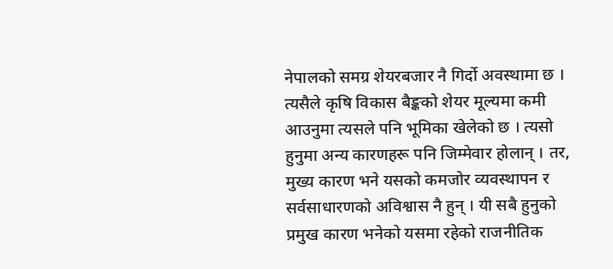नेपालको समग्र शेयरबजार नै गिर्दो अवस्थामा छ । त्यसैले कृषि विकास बैङ्कको शेयर मूल्यमा कमी आउनुमा त्यसले पनि भूमिका खेलेको छ । त्यसो हुनुमा अन्य कारणहरू पनि जिम्मेवार होलान् । तर, मुख्य कारण भने यसको कमजोर व्यवस्थापन र सर्वसाधारणको अविश्वास नै हुन् । यी सबै हुनुको प्रमुख कारण भनेको यसमा रहेको राजनीतिक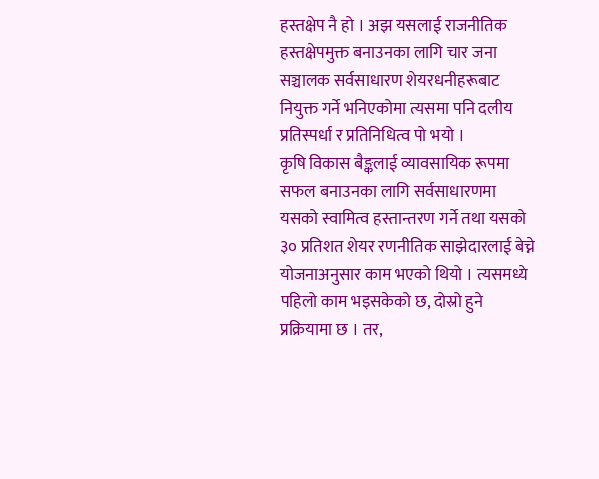हस्तक्षेप नै हो । अझ यसलाई राजनीतिक हस्तक्षेपमुक्त बनाउनका लागि चार जना सञ्चालक सर्वसाधारण शेयरधनीहरूबाट नियुक्त गर्ने भनिएकोमा त्यसमा पनि दलीय प्रतिस्पर्धा र प्रतिनिधित्व पो भयो ।
कृषि विकास बैङ्कलाई व्यावसायिक रूपमा सफल बनाउनका लागि सर्वसाधारणमा यसको स्वामित्व हस्तान्तरण गर्ने तथा यसको ३० प्रतिशत शेयर रणनीतिक साझेदारलाई बेच्ने योजनाअनुसार काम भएको थियो । त्यसमध्ये पहिलो काम भइसकेको छ, दोस्रो हुने प्रक्रियामा छ । तर,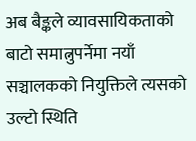अब बैङ्कले व्यावसायिकताको बाटो समात्नुपर्नेमा नयाँ सञ्चालकको नियुक्तिले त्यसको उल्टो स्थिति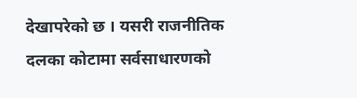देखापरेको छ । यसरी राजनीतिक दलका कोटामा सर्वसाधारणको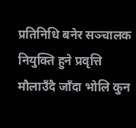प्रतिनिधि बनेर सञ्चालक नियुक्ति हुने प्रवृत्ति मौलाउँदै जाँदा भोलि कुन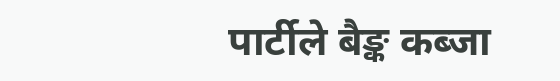पार्टीले बैङ्क कब्जा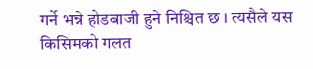गर्ने भन्ने होडबाजी हुने निश्चित छ । त्यसैले यस किसिमको गलत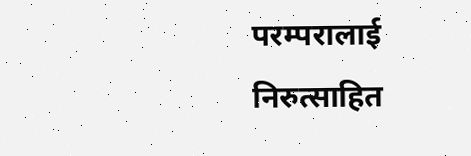परम्परालाई निरुत्साहित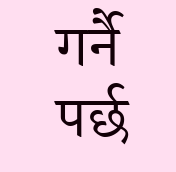गर्नै पर्छ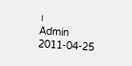।
Admin 2011-04-25